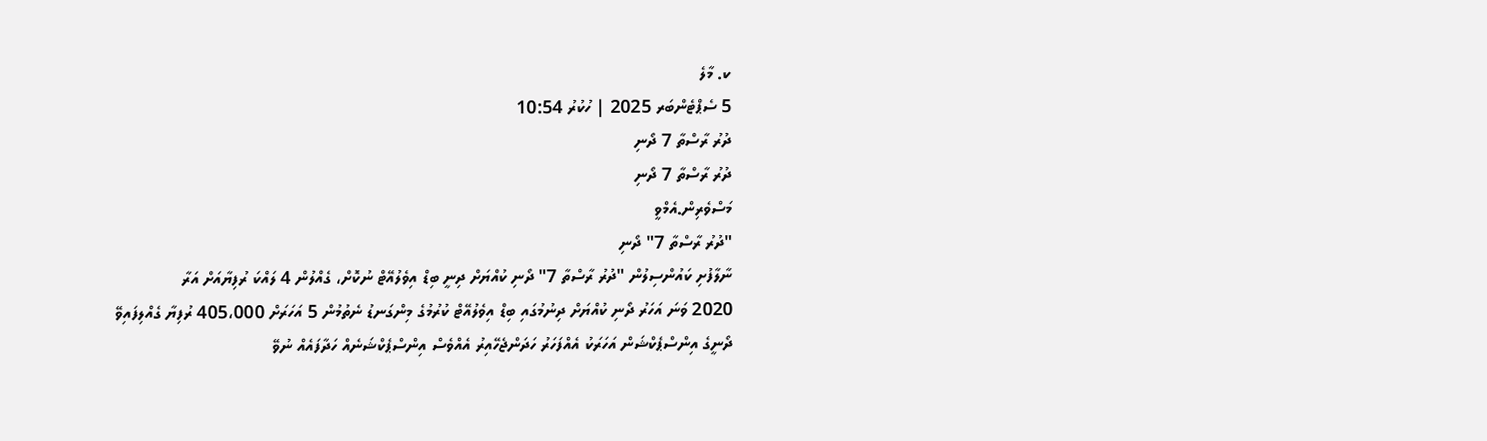ކ. މާލެ
5 ސެޕްޓެންބަރ 2025 | ހުކުރު 10:54
ދުރު ރާސްތާ 7 ދޯނި
ދުރު ރާސްތާ 7 ދޯނި
މަސްވެރިން.އެމްވީ
"ދުރު ރާސްތާ 7" ދޯނި
ނާލާފުށި ކައުންސިލުން "ދުރު ރާސްތާ 7" ދޯނި ކުއްޔަށް ދިނީ ބިޑް އިވެލުއޭޓް ނުކޮށް، ގެއްލުން 4 ލައްކަ ރުފިޔާއަށް އަރާ
2020 ވަނަ އަހަރު ދޯނި ކުއްޔަށް ދިނުމުގައި ބިޑް އިވެލުއޭޓް ކުރުމުގެ މިންގަނޑު ނެތުމުން 5 އަހަރަށް 405،000 ރުފިޔާ ގެއްލިފައިވޭ
ދޯނީގެ އިންސްޕެކްޝަން އަހަރަކު އެއްފަހަރު ހަދަންޖެހޭއިރު އެއްވެސް އިންސްޕެކްޝަނެއް ހަދާފައެއް ނުވޭ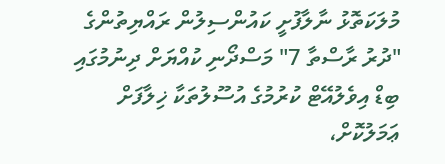މުލަކަތޮޅު ނާލާފުށީ ކައުންސިލުން ރައްޔިތުންގެ "ދުރު ރާސްތާ 7" މަސްދޯނި ކުއްޔަށް ދިނުމުގައި ބިޑް އިވެލުއޭޓް ކުރުމުގެ އުސޫލުތަކާ ޚިލާފަށް ޢަމަލުކޮށް،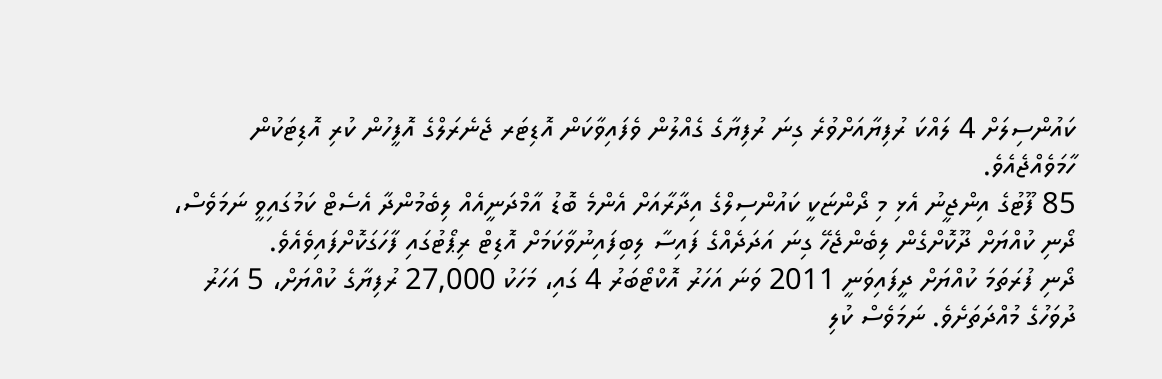ކައުންސިލަށް 4 ލައްކަ ރުފިޔާއަށްވުރެ ގިނަ ރުފިޔާގެ ގެއްލުން ވެފައިވާކަން އޮޑިޓަރ ޖެނެރަލްގެ އޮފީހުން ކުރި އޮޑިޓަކުން ހާމަވެއްޖެއެވެ.
85 ފޫޓުގެ އިންޖީނު އެޅި މި ދޯންޏަކީ ކައުންސިލްގެ އިދާރާއަށް އެންމެ ބޮޑު އާމްދަނީއެއް ލިބެމުންދާ އެސެޓް ކަމުގައިވީ ނަމަވެސް، ދޯނި ކުއްޔަށް ދޫކޮށްގެން ލިބެންޖެހޭ ގިނަ އަދަދެއްގެ ފައިސާ ލިބިފައިނުވާކަމަށް އޮޑިޓް ރިޕޯޓުގައި ފާހަގަކޮށްފައިވެއެވެ.
ދޯނި ފުރަތަމަ ކުއްޔަށް ދީފައިވަނީ 2011 ވަނަ އަހަރު އޮކްޓޯބަރު 4 ގައި، މަހަކު 27,000 ރުފިޔާގެ ކުއްޔަށް، 5 އަހަރު ދުވަހުގެ މުއްދަތަށެވެ. ނަމަވެސް ކުލި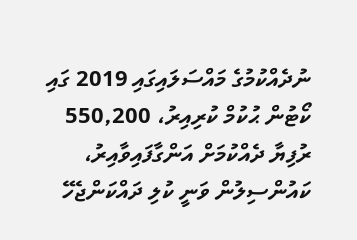ނުދެއްކުމުގެ މައްސަލައިގައި 2019 ގައި ކޯޓުން ޙުކުމް ކުރިއިރު، 550,200 ރުފިޔާ ދެއްކުމަށް އަންގާފައިވާއިރު، ކައުންސިލުން ވަނީ ކުލި ދައްކަންޖެހޭ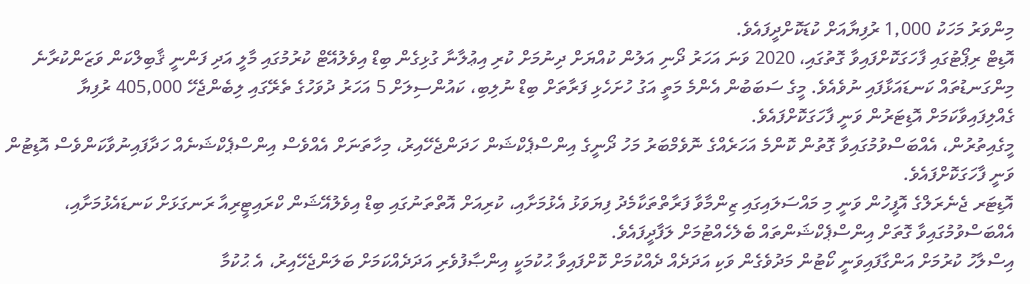މިންވަރު މަހަކު 1,000 ރުފިޔާއަށް ކުޑަކޮށްދީފައެވެ.
އޮޑިޓް ރިޕޯޓުގައި ފާހަގަކޮށްފައިވާ ގޮތުގައި، 2020 ވަނަ އަހަރު ދޯނި އަލުން ކުއްޔަށް ދިނުމަށް ކުރި އިޢުލާނާ ގުޅިގެން ބިޑް އިވެލުއޭޓް ކުރުމުގައި މާލީ އަދި ފަންނީ ޤާބިލްކަން ވަޒަންކުރާނެ މިންގަނޑުތައް ކަނޑައަޅާފައި ނުވެއެވެ. މީގެ ސަބަބުން އެންމެ މަތީ އަގު ހުށަހެޅި ފަރާތަށް ބިޑް ނުލިބި، ކައުންސިލަށް 5 އަހަރު ދުވަހުގެ ތެރޭގައި ލިބެންޖެހޭ 405,000 ރުފިޔާ ގެއްލިފައިވާކަމަށް އޮޑިޓަރުން ވަނީ ފާހަގަކޮށްފައެވެ.
މީގެއިތުރުން، އެއްބަސްވުމުގައިވާ ގޮތުން ކޮންމެ އަހަރެއްގެ ނޮވެމްބަރު މަހު ދޯނީގެ އިންސްޕެކްޝަން ހަދަންޖެހޭއިރު، މިހާތަނަށް އެއްވެސް އިންސްޕެކްޝަނެއް ހަދާފައިނުވާކަންވެސް އޮޑިޓުން ވަނީ ފާހަގަކޮށްފައެވެ.
އޮޑިޓަރ ޖެނެރަލްގެ އޮފީހުން ވަނީ މި މައްސަލައިގައި ޒިންމާވާ ފަރާތްތަކާމެދު ފިޔަވަޅު އެޅުމަށާއި، ކުރިއަށް އޮތްތަނުގައި ބިޑް އިވެލުއޭޝަން ކްރައިޓީރިއާ ރަނގަޅަށް ކަނޑައެޅުމަށާއި، އެއްބަސްވުމުގައިވާ ގޮތަށް އިންސްޕެކްޝަންތައް ބެލެހެއްޓުމަށް ލަފާދީފައެވެ.
އިސްލާހު ކުރުމަށް އަންގާފައިވަނީ ކޯޓުން މަދުވެގެން ވަކި އަދަދެއް ދެއްކުމަށް ކޮށްފައިވާ ޙުކުމަކީ އިންޞާފުވެރި އަދަދެއްކަމަށް ބަލަންޖެހޭއިރު، އެ ޙުކުމާ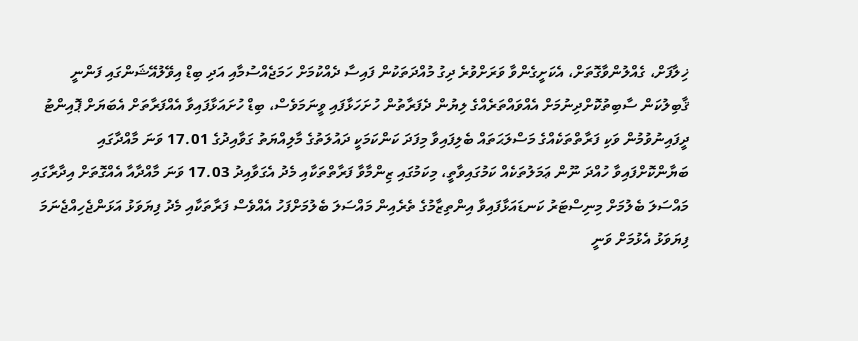ޚިލާފަށް، ގެއްލުންވާގޮތަށް، އެކަށީގެންވާ ވަރަށްވުރެ ދިގު މުއްދަތަކުން ފައިސާ ދެއްކުމަށް ހަމަޖެއްސުމާއި އަދި ބިޑް އިވޭލުއޭޝަންގައި ފަންނީ ޤާބިލުކަން ސާބިތުކޮށްދިނުމަށް އެއްވައްތަރެއްގެ ލިޔުން ދެފަރާތުން ހުށަހަޅާފައި ވީނަމަވެސް، ބިޑް ހުށައަޅާފައިވާ އެއްފަރާތަށް އެބަޔަށް ޕޮއިންޓު ދީފައިނުވުމުން ވަކި ފަރާތްތަކެއްގެ މަސްލަޙަތައް ބެލިފައިވާ މިފަދަ ކަންކަމަކީ ދައުލަތުގެ މާލިއްޔަތު ގަވާއިދުގެ 17.01 ވަނަ މާއްދާގައި ބަޔާންކޮށްފައިވާ ހުއްދަ ނޫން ޢަމަލުތަކެއް ކަމުގައިވާތީ، މިކަމުގައި ޒިންމާވާ ފަރާތްތަކާއި މެދު އެގަވާއިދު 17.03 ވަނަ މާއްދާއާ އެއްގޮތަށް އިދާރާގައި މައްސަލަ ބެލުމަށް މިނިސްޓަރު ކަނޑައަޅާފައިވާ އިންތިޒާމުގެ ތެރެއިން މައްސަލަ ބެލުމަށްފަހު އެއްވެސް ފަރާތަކާއި މެދު ފިޔަވަޅު އަޅަންޖެހިއްޖެނަމަ ފިޔަވަޅު އެޅުމަށް ވަނީ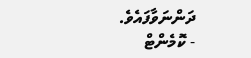ދަންނަވާފައެވެ.
- ކޮމެންޓް